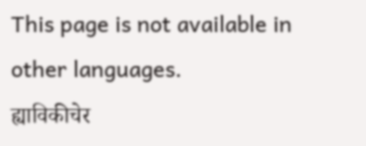This page is not available in other languages.
ह्याविकीचेर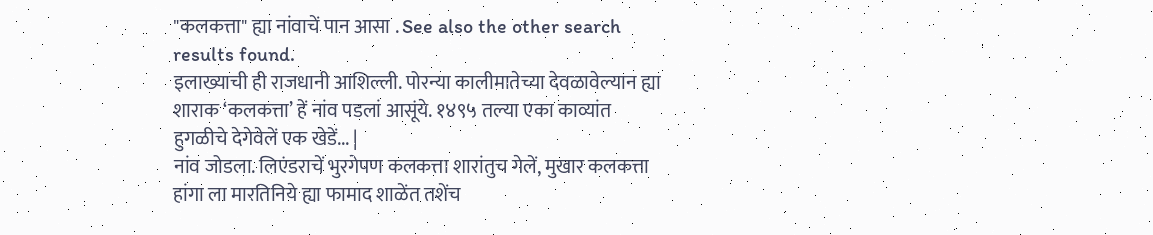"कलकत्ता" ह्या नांवाचें पान आसा . See also the other search results found.
इलाख्याची ही राजधानी आशिल्ली. पोरन्या कालीमातेच्या देवळावेल्यान ह्या शाराक ‘कलकत्ता’ हें नांव पडलां आसूंये. १४९५ तल्या एका काव्यांत हुगळीचे देगेवेलें एक खेडें... |
नांव जोडला. लिएंडराचें भुरगेपण कलकत्ता शारांतुच गेलें, मुखार कलकत्ता हांगा ला मारतिनिये ह्या फामाद शाळेंत तशेंच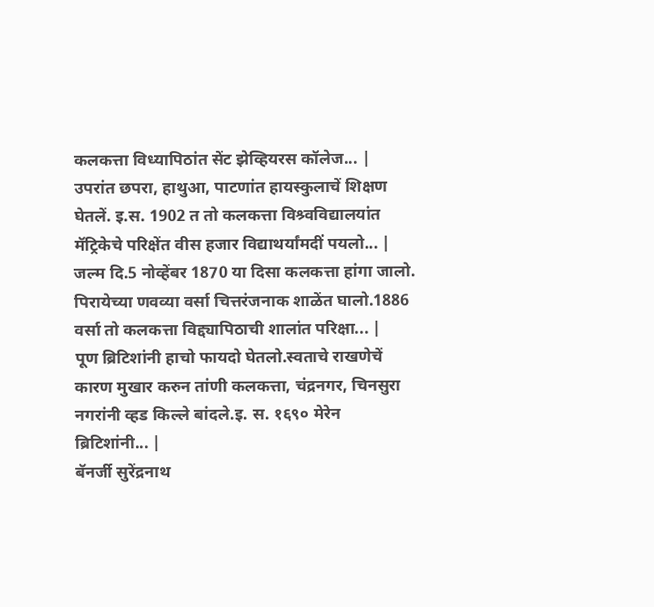कलकत्ता विध्यापिठांत सेंट झेव्हियरस कॉलेज... |
उपरांत छपरा, हाथुआ, पाटणांत हायस्कुलाचें शिक्षण घेतलें. इ.स. 1902 त तो कलकत्ता विश्र्वविद्यालयांत मॅट्रिकेचे परिक्षेंत वीस हजार विद्याथर्यांमदीं पयलो... |
जल्म दि.5 नोव्हेंबर 1870 या दिसा कलकत्ता हांगा जालो. पिरायेच्या णवव्या वर्सा चित्तरंजनाक शाळेंत घालो.1886 वर्सा तो कलकत्ता विद्द्यापिठाची शालांत परिक्षा... |
पूण ब्रिटिशांनी हाचो फायदो घेतलो.स्वताचे राखणेचें कारण मुखार करुन तांणी कलकत्ता, चंद्रनगर, चिनसुरा नगरांनी व्हड किल्ले बांदले.इ. स. १६९० मेरेन ब्रिटिशांनी... |
बॅनर्जी सुरेंद्रनाथ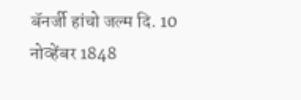बॅनर्जी हांचो जल्म दि. 10 नोव्हेंबर 1848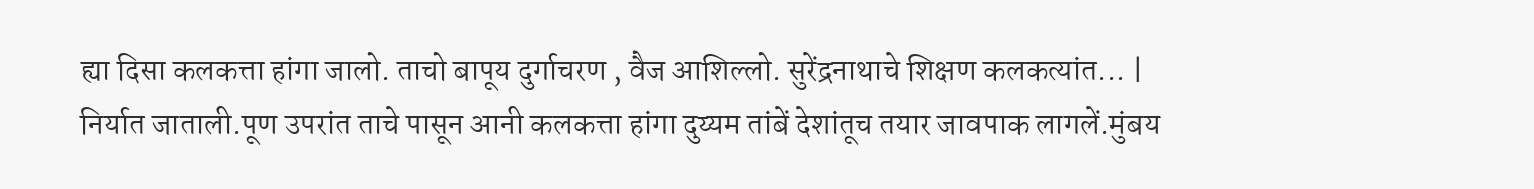ह्या दिसा कलकत्ता हांगा जालो. ताचो बापूय दुर्गाचरण , वैज आशिल्लो. सुरेंद्रनाथाचे शिक्षण कलकत्यांत... |
निर्यात जाताली.पूण उपरांत ताचे पासून आनी कलकत्ता हांगा दुय्यम तांबें देशांतूच तयार जावपाक लागलें.मुंबय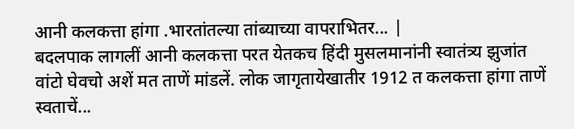आनी कलकत्ता हांगा .भारतांतल्या तांब्याच्या वापराभितर... |
बदलपाक लागलीं आनी कलकत्ता परत येतकच हिंदी मुसलमानांनी स्वातंत्र्य झुजांत वांटो घेवचो अशें मत ताणें मांडलें. लोक जागृतायेखातीर 1912 त कलकत्ता हांगा ताणें स्वताचें...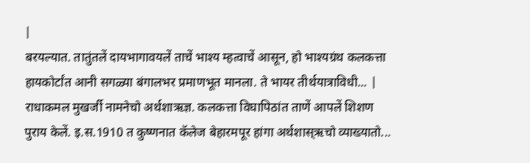|
बरयल्यात. तातुंतलें दायभागावयलें ताचें भाश्य म्हत्वाचें आसून, हो भाश्यग्रंथ कलकत्ता हायकोर्टांत आनी सगळ्या बंगालभर प्रमाणभूत मानला. ते भायर तीर्थयात्राविधी... |
राधाकमल मुखर्जी नामनेचो अर्थशाऋज्ञ. कलकत्ता विघापिठांत ताणें आपलें शिशण पुराय केलें. इ.स.1910 त कुष्णनात कॅलेज बेहारमपूर हांगा अर्थशास्ऋचो व्याख्यातो...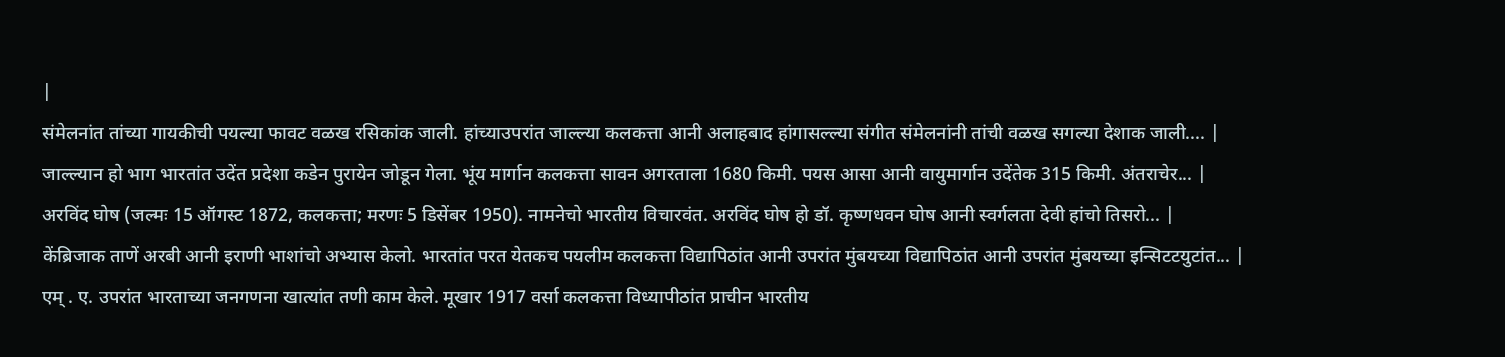|
संमेलनांत तांच्या गायकीची पयल्या फावट वळख रसिकांक जाली. हांच्याउपरांत जाल्ल्या कलकत्ता आनी अलाहबाद हांगासल्ल्या संगीत संमेलनांनी तांची वळख सगल्या देशाक जाली.... |
जाल्ल्यान हो भाग भारतांत उदेंत प्रदेशा कडेन पुरायेन जोडून गेला. भूंय मार्गान कलकत्ता सावन अगरताला 1680 किमी. पयस आसा आनी वायुमार्गान उदेंतेक 315 किमी. अंतराचेर... |
अरविंद घोष (जल्मः 15 ऑगस्ट 1872, कलकत्ता; मरणः 5 डिसेंबर 1950). नामनेचो भारतीय विचारवंत. अरविंद घोष हो डॉ. कृष्णधवन घोष आनी स्वर्गलता देवी हांचो तिसरो... |
केंब्रिजाक ताणें अरबी आनी इराणी भाशांचो अभ्यास केलो. भारतांत परत येतकच पयलीम कलकत्ता विद्यापिठांत आनी उपरांत मुंबयच्या विद्यापिठांत आनी उपरांत मुंबयच्या इन्सिटटयुटांत... |
एम् . ए. उपरांत भारताच्या जनगणना खात्यांत तणी काम केले. मूखार 1917 वर्सा कलकत्ता विध्यापीठांत प्राचीन भारतीय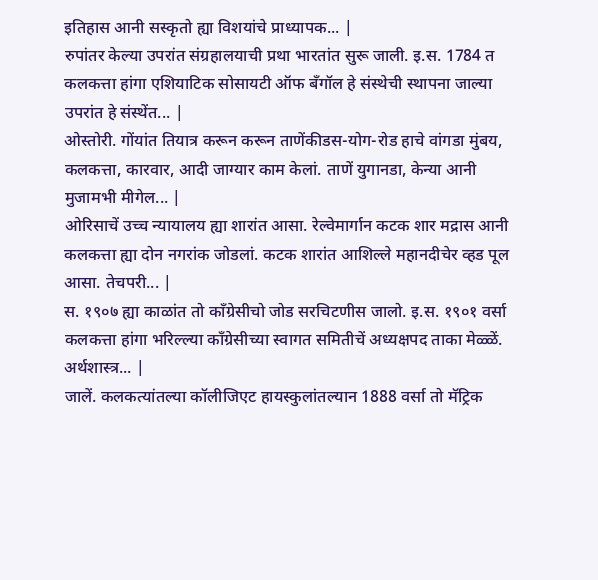इतिहास आनी सस्कृतो ह्या विशयांचे प्राध्यापक... |
रुपांतर केल्या उपरांत संग्रहालयाची प्रथा भारतांत सुरू जाली. इ.स. 1784 त कलकत्ता हांगा एशियाटिक सोसायटी ऑफ बँगॉल हे संस्थेची स्थापना जाल्या उपरांत हे संस्थेंत... |
ओस्तोरी. गोंयांत तियात्र करून करून ताणेंकीडस-योग-रोड हाचे वांगडा मुंबय, कलकत्ता, कारवार, आदी जाग्यार काम केलां. ताणें युगानडा, केन्या आनी मुजामभी मीगेल... |
ओरिसाचें उच्च न्यायालय ह्या शारांत आसा. रेल्वेमार्गान कटक शार मद्रास आनी कलकत्ता ह्या दोन नगरांक जोडलां. कटक शारांत आशिल्ले महानदीचेर व्हड पूल आसा. तेचपरी... |
स. १९०७ ह्या काळांत तो काँग्रेसीचो जोड सरचिटणीस जालो. इ.स. १९०१ वर्सा कलकत्ता हांगा भरिल्ल्या काँग्रेसीच्या स्वागत समितीचें अध्यक्षपद ताका मेळ्ळें. अर्थशास्त्र... |
जालें. कलकत्यांतल्या कॉलीजिएट हायस्कुलांतल्यान 1888 वर्सा तो मॅट्रिक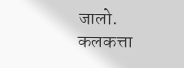जालो. कलकत्ता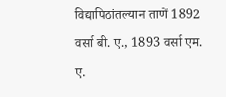विद्यापिठांतल्यान ताणें 1892 वर्सा बी. ए., 1893 वर्सा एम. ए.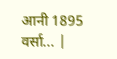आनी 1895 वर्सा... |